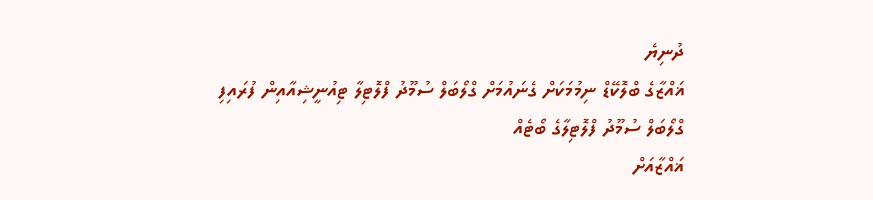ދުނިޔެ
ޣައްޒާގެ ބްލޮކޭޑް ނިމުމަކަށް ގެނައުމަށް ގްލޯބަލް ސުމޫދު ފްލޮޓިލާ ޓިއުނީޝިއާއިން ފުރައިފި
ގްލޯބަލް ސުމޫދު ފްލޮޓިލާގެ ބޯޓެއް
ޣައްޒާއަށް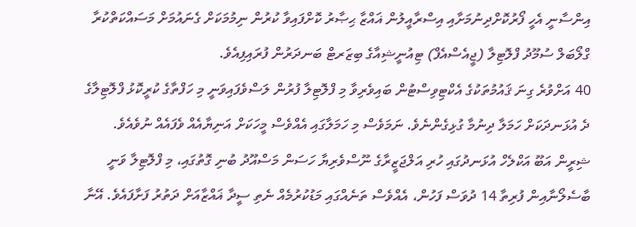އިންސާނީ އެހީ ފޯރުކޮށްދިނުމަށާއި އިސްރާއީލުން ޣައްޒާ ޙިޞާރު ކޮށްފައިވާ ކުރުން ނިމުމަކަށް ގެނައުމަށް މަސައްކަތްކުރާ ގްލޯބަލް ސުމޫދު ފްލޮޓިލާ (ޖީއެސްއެފް) ޓިއުނީޝިއާގެ ބިޒަރޓް ބަނދަރުން ފުރައިފިއެވެ.
40 އަށްވުރެ ގިނަ ޤައުމުތަކުގެ އެކްޓިވިސްޓުން ބައިވެރިވާ މި ފްލޮޓިލާ ފުރުން ލަސްވެފައިވަނީ މި ހަފްތާގެ ކުރީކޮޅު ފްލޮޓިލާގެ ދެ އުޅަނދަކަށް ހަމަލާ ދިނުމާ ގުޅިގެންނެވެ. ނަމަވެސް މި ހަމަލާގައި އެއްވެސް މީހަކަށް އަނިޔާއެއް ވެފައެއް ނުވެއެވެ.
ޝިރީން އަބޫ އަކްލެހް އުޅަނދުގައި ހުރި އަލްޖަޒީރާގެ ނޫސްވެރިޔާ ހަސަން މަސްއޫދު ބުނި ގޮތުގައި، މި ފްލޮޓިލާ ވަނީ ބާސެލޯނާއިން ފުރިތާ 14 ދުވަސް ފަހުން، އެއްވެސް ތަނެއްގައި މަޑުކުރުމެއް ނެތި ސީދާ ޣައްޒާއަށް ދަތުރު ފަށާފައެވެ. އޭނާ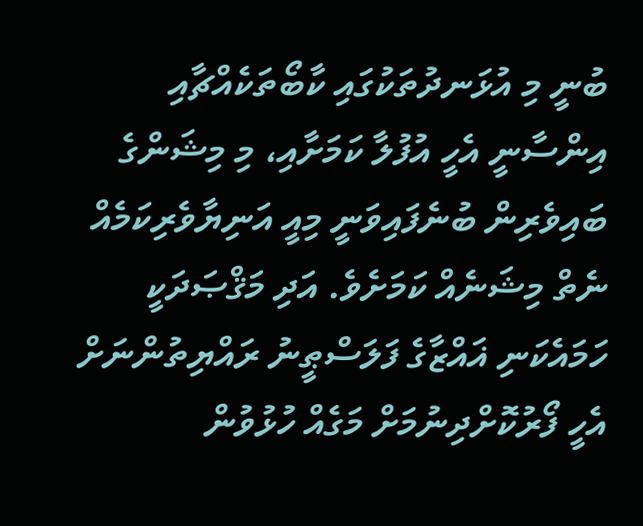ބުނީ މި އުޅަނދުތަކުގައި ކާބޯތަކެއްޗާއި އިންސާނީ އެހީ އުފުލާ ކަމަށާއި، މި މިޝަންގެ ބައިވެރިން ބުނެފައިވަނީ މިއީ އަނިޔާވެރިކަމެއް ނެތް މިޝަނެއް ކަމަށެވެ. އަދި މަޤްޞަދަކީ ހަމައެކަނި ޣައްޒާގެ ފަލަސްޠީނު ރައްޔިތުންނަށް އެހީ ފޯރުކޮށްދިނުމަށް މަގެއް ހުޅުވުން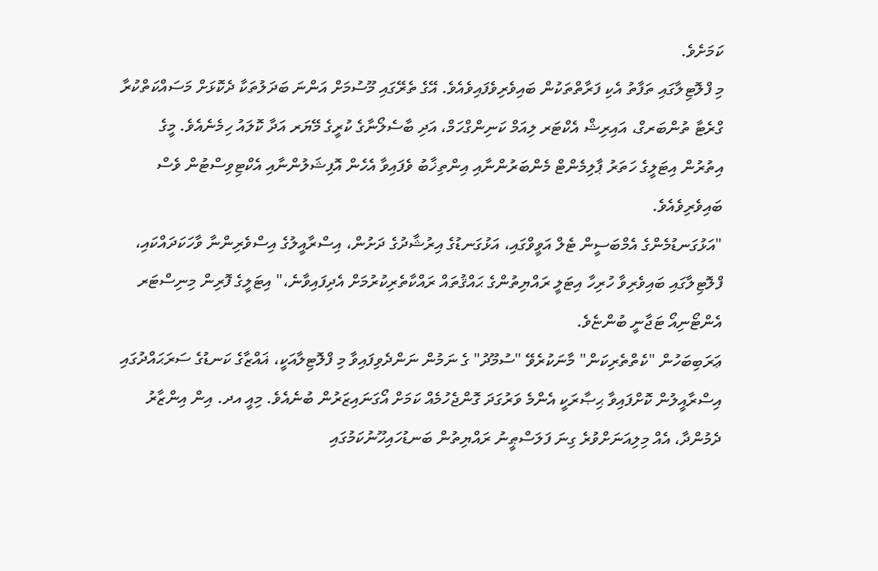ކަމަށެވެ.
މި ފްލޮޓިލާގައި ތަފާތު އެކި ފަރާތްތަކުން ބައިވެރިވެފައިވެއެވެ. އޭގެ ތެރޭގައި މޫސުމަށް އަންނަ ބަދަލުތަކާ ދެކޮޅަށް މަސައްކަތްކުރާ ގްރެޓާ ތުންބަރގް، އައިރިޝް އެކްޓަރ ލިއަމް ކަނިންގްހަމް، އަދި ބާސެލޯނާގެ ކުރީގެ މޭޔަރ އަދާ ކޮލައު ހިމެނެއެވެ. މީގެ އިތުރުން އިޓަލީގެ ހަތަރު ޕާލިމެންޓް މެންބަރުންނާއި އިންތިޚާބު ވެފައިވާ އެހެން އޮފިޝަލުންނާއި އެކްޓިވިސްޓުން ވެސް ބައިވެރިވެއެވެ.
"އަޅުގަނޑުމެންގެ އެމްބަސީން ޓެލް އަވީވްގައި، އަޅުގަނޑުގެ އިރުޝާދުގެ ދަށުން، އިސްރާއީލުގެ އިސްވެރިންނާ ވާހަކަދައްކައި، ފްލޮޓިލާގައި ބައިވެރިވާ ހުރިހާ އިޓަލީ ރައްޔިތުންގެ ޙައްޤުތައް ރައްކާތެރިކުރުމަށް އެދިފައިވާނެ،" އިޓަލީގެ ފޮރިން މިނިސްޓަރ އެންޓޯނިއޯ ޓަޖާނީ ބުންޏެވެ.
ޢަރަބިބަހުން "ކެތްތެރިކަން" މާނަކުރެވޭ "ސުމޫދު" ގެ ނަމުން ނަންދެވިފައިވާ މި ފްލޮޓިލާއަކީ، ޣައްޒާގެ ކަނޑުގެ ސަރަޙައްދުގައި އިސްރާއީލުން ކޮށްފައިވާ ޙިޞާރަކީ އެންމެ ވަރުގަދަ ގޮންޖެހުމެއް ކަމަށް އޯގަނައިޒަރުން ބުނެއެވެ. މިއީ އދ. އިން އިންޒާރު ދެމުންދާ، އެއް މިލިއަނަށްވުރެ ގިނަ ފަލަސްޠީނު ރައްޔިތުން ބަނޑުހައިހޫނުކަމުގައި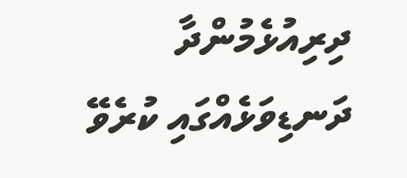ދިރިއުޅެމުންދާ ދަނޑިވަޅެއްގައި ކުރެވޭ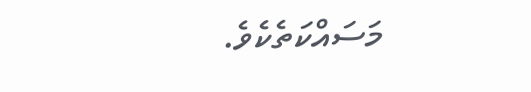މަސައްކަތެކެވެ.